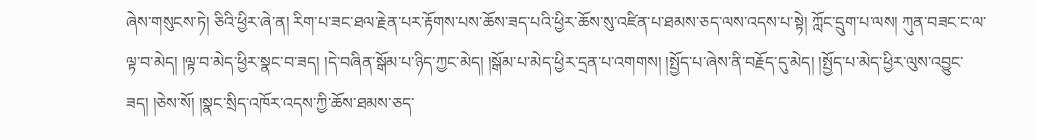ཞེས་གསུངས་ཏེ། ཅིའི་ཕྱིར་ཞེ་ན། རིག་པ་ཟང་ཐལ་རྗེན་པར་རྟོགས་པས་ཆོས་ཟད་པའི་ཕྱིར་ཆོས་སུ་འཛིན་པ་ཐམས་ཅད་ལས་འདས་པ་སྟེ། ཀློང་དྲུག་པ་ལས། ཀུན་བཟང་ང་ལ་ལྟ་བ་མེད། །ལྟ་བ་མེད་ཕྱིར་སྣང་བ་ཟད། །དེ་བཞིན་སྒོམ་པ་ཉིད་ཀྱང་མེད། །སྒོམ་པ་མེད་ཕྱིར་དྲན་པ་འགགས། །སྤྱོད་པ་ཞེས་ནི་བརྗོད་དུ་མེད། །སྤྱོད་པ་མེད་ཕྱིར་ལུས་འབྱུང་ཟད། །ཅེས་སོ། །སྣང་སྲིད་འཁོར་འདས་ཀྱི་ཆོས་ཐམས་ཅད་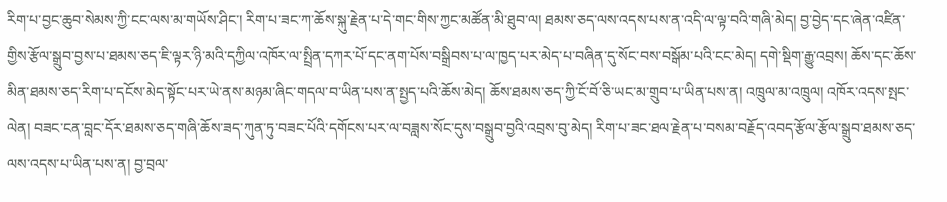རིག་པ་བྱང་ཆུབ་སེམས་ཀྱི་ངང་ལས་མ་གཡོས་ཤིང་། རིག་པ་ཟང་ཀ་ཆོས་སྐུ་རྗེན་པ་དེ་གང་གིས་ཀྱང་མཚོན་མི་ཐུབ་ལ། ཐམས་ཅད་ལས་འདས་པས་ན་འདི་ལ་ལྟ་བའི་གཞི་མེད། བྱ་བྱེད་དང་ཞེན་འཛིན་གྱིས་རྩོལ་སྒྲུབ་བྱས་པ་ཐམས་ཅད་ཇི་ལྟར་ཉི་མའི་དཀྱིལ་འཁོར་ལ་སྤྲིན་དཀར་པོ་དང་ནག་པོས་བསྒྲིབས་པ་ལ་ཁྱད་པར་མེད་པ་བཞིན་དུ་སོང་བས་བསྒོམ་པའི་ངང་མེད། དགེ་སྡིག་རྒྱུ་འབྲས། ཆོས་དང་ཆོས་མིན་ཐམས་ཅད་རིག་པ་དངོས་མེད་སྟོང་པར་ཡེ་ནས་མཉམ་ཞིང་གདལ་བ་ཡིན་པས་ན་སྤྱད་པའི་ཆོས་མེད། ཆོས་ཐམས་ཅད་ཀྱི་ངོ་བོ་ཅི་ཡང་མ་གྲུབ་པ་ཡིན་པས་ན། འཁྲུལ་མ་འཁྲུལ། འཁོར་འདས་སྤང་ལེན། བཟང་ངན་བླང་དོར་ཐམས་ཅད་གཞི་ཆོས་ཟད་ཀུན་ཏུ་བཟང་པོའི་དགོངས་པར་ལ་བཟླས་སོང་དུས་བསྒྲུབ་བྱའི་འབྲས་བུ་མེད། རིག་པ་ཟང་ཐལ་རྗེན་པ་བསམ་བརྗོད་འབད་རྩོལ་རྩོལ་སྒྲུབ་ཐམས་ཅད་ལས་འདས་པ་ཡིན་པས་ན། བྱ་བྲལ་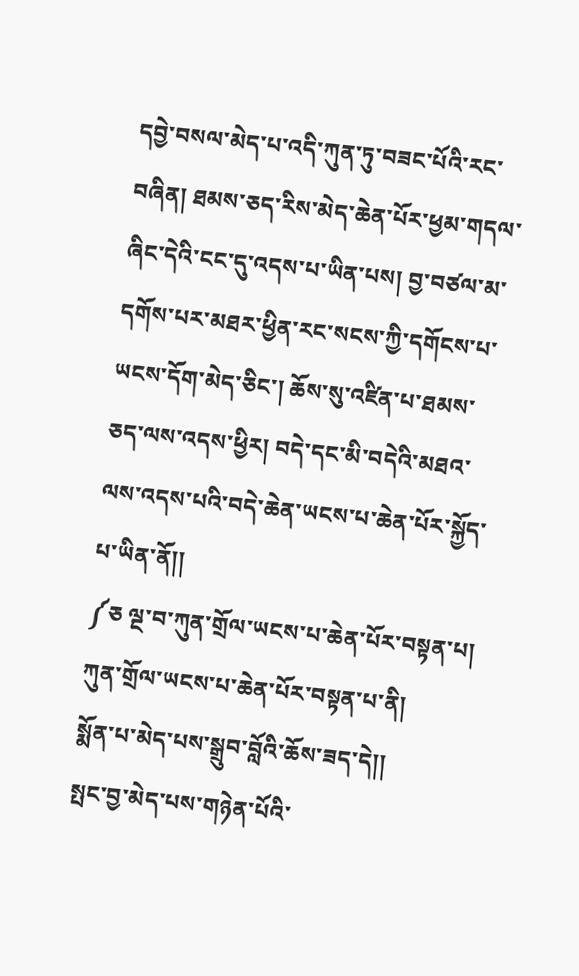དབྱེ་བསལ་མེད་པ་འདི་ཀུན་ཏུ་བཟང་པོའི་རང་བཞིན། ཐམས་ཅད་རིས་མེད་ཆེན་པོར་ཕྱམ་གདལ་ཞིང་དེའི་ངང་དུ་འདས་པ་ཡིན་པས། བྱ་བཙལ་མ་དགོས་པར་མཐར་ཕྱིན་རང་སངས་ཀྱི་དགོངས་པ་ཡངས་དོག་མེད་ཅིང་། ཆོས་སུ་འཛིན་པ་ཐམས་ཅད་ལས་འདས་ཕྱིར། བདེ་དང་མི་བདེའི་མཐའ་ལས་འདས་པའི་བདེ་ཆེན་ཡངས་པ་ཆེན་པོར་སྐྱོད་པ་ཡིན་ནོ།།
༼ཅ ལྔ་བ་ཀུན་གྲོལ་ཡངས་པ་ཆེན་པོར་བསྟན་པ།
ཀུན་གྲོལ་ཡངས་པ་ཆེན་པོར་བསྟན་པ་ནི།
སྨོན་པ་མེད་པས་སྒྲུབ་བློའི་ཆོས་ཟད་དེ།།
སྤང་བྱ་མེད་པས་གཉེན་པོའི་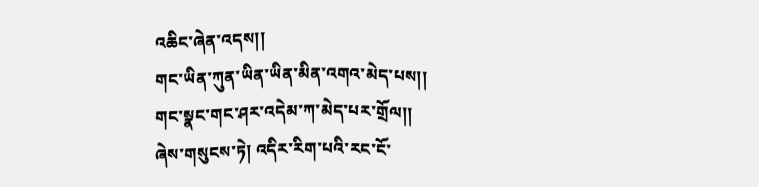འཆིང་ཞེན་འདས།།
གང་ཡིན་ཀུན་ཡིན་ཡིན་མིན་འགའ་མེད་པས།།
གང་སྣང་གང་ཤར་འདེམ་ཀ་མེད་པར་གྲོལ།།
ཞེས་གསུངས་ཏེ། འདིར་རིག་པའི་རང་ངོ་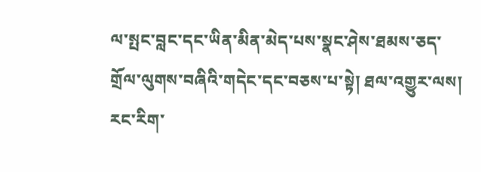ལ་སྤང་བླང་དང་ཡིན་མིན་མེད་པས་སྣང་ཤེས་ཐམས་ཅད་གྲོལ་ལུགས་བཞིའི་གདེང་དང་བཅས་པ་སྟེ། ཐལ་འགྱུར་ལས། རང་རིག་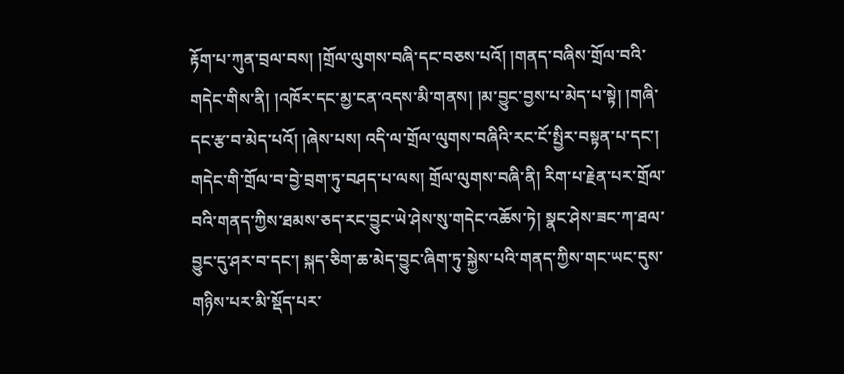རྟོག་པ་ཀུན་བྲལ་བས། །གྲོལ་ལུགས་བཞི་དང་བཅས་པའོ། །གནད་བཞིས་གྲོལ་བའི་གདེང་གིས་ནི། །འཁོར་དང་མྱ་ངན་འདས་མི་གནས། །མ་བྱུང་བྱས་པ་མེད་པ་སྟེ། །གཞི་དང་རྩ་བ་མེད་པའོ། །ཞེས་པས། འདི་ལ་གྲོལ་ལུགས་བཞིའི་རང་ངོ་སྤྱིར་བསྟན་པ་དང་། གདེང་གི་གྲོལ་བ་བྱེ་བྲག་ཏུ་བཤད་པ་ལས། གྲོལ་ལུགས་བཞི་ནི། རིག་པ་རྗེན་པར་གྲོལ་བའི་གནད་ཀྱིས་ཐམས་ཅད་རང་བྱུང་ཡེ་ཤེས་སུ་གདེང་འཆོས་ཏེ། སྣང་ཤེས་ཟང་ཀ་ཐལ་བྱུང་དུ་ཤར་བ་དང་། སྐད་ཅིག་ཆ་མེད་བྱུང་ཞིག་ཏུ་སྐྱེས་པའི་གནད་ཀྱིས་གང་ཡང་དུས་གཉིས་པར་མི་སྡོད་པར་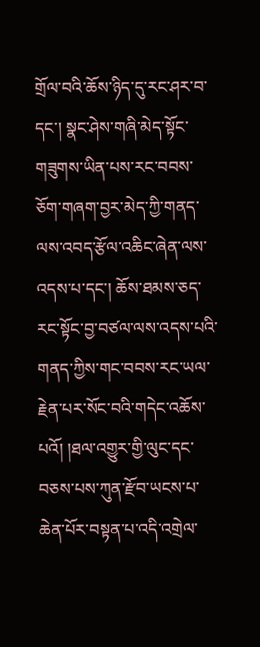གྲོལ་བའི་ཆོས་ཉིད་དུ་རང་ཤར་བ་དང་། སྣང་ཤེས་གཞི་མེད་སྟོང་གཟུགས་ཡིན་པས་རང་བབས་ཅོག་གཞག་བྱར་མེད་ཀྱི་གནད་ལས་འབད་རྩོལ་འཆིང་ཞེན་ལས་འདས་པ་དང་། ཆོས་ཐམས་ཅད་རང་སྟོང་བྱ་བཙལ་ལས་འདས་པའི་གནད་ཀྱིས་གང་བབས་རང་ཡལ་རྗེན་པར་སོང་བའི་གདེང་འཆོས་པའོ། །ཐལ་འགྱུར་གྱི་ལུང་དང་བཅས་པས་ཀུན་རྫོབ་ཡངས་པ་ཆེན་པོར་བསྟན་པ་འདི་འགྲེལ་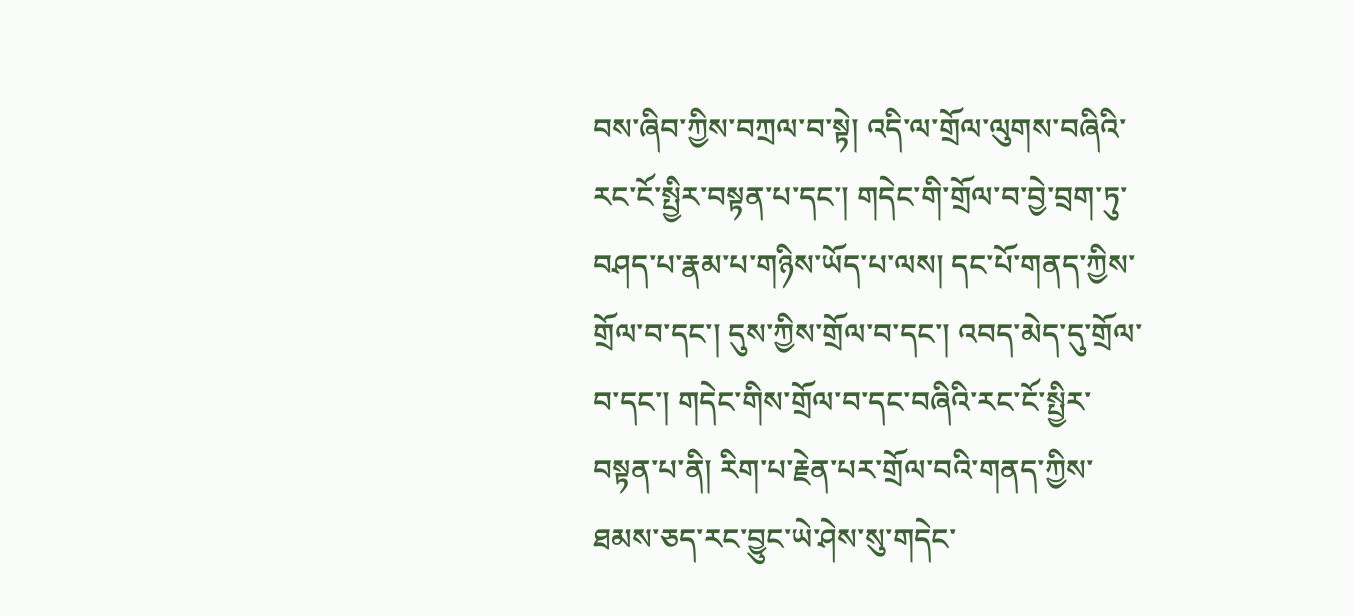བས་ཞིབ་ཀྱིས་བཀྲལ་བ་སྟེ། འདི་ལ་གྲོལ་ལུགས་བཞིའི་རང་ངོ་སྤྱིར་བསྟན་པ་དང་། གདེང་གི་གྲོལ་བ་བྱེ་བྲག་ཏུ་བཤད་པ་རྣམ་པ་གཉིས་ཡོད་པ་ལས། དང་པོ་གནད་ཀྱིས་གྲོལ་བ་དང་། དུས་ཀྱིས་གྲོལ་བ་དང་། འབད་མེད་དུ་གྲོལ་བ་དང་། གདེང་གིས་གྲོལ་བ་དང་བཞིའི་རང་ངོ་སྤྱིར་བསྟན་པ་ནི། རིག་པ་རྗེན་པར་གྲོལ་བའི་གནད་ཀྱིས་ཐམས་ཅད་རང་བྱུང་ཡེ་ཤེས་སུ་གདེང་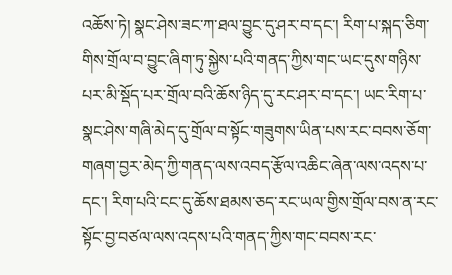འཆོས་ཏེ། སྣང་ཤེས་ཟང་ཀ་ཐལ་བྱུང་དུ་ཤར་བ་དང་། རིག་པ་སྐད་ཅིག་གིས་གྲོལ་བ་བྱུང་ཞིག་ཏུ་སྐྱེས་པའི་གནད་ཀྱིས་གང་ཡང་དུས་གཉིས་པར་མི་སྡོད་པར་གྲོལ་བའི་ཆོས་ཉིད་དུ་རང་ཤར་བ་དང་། ཡང་རིག་པ་སྣང་ཤེས་གཞི་མེད་དུ་གྲོལ་བ་སྟོང་གཟུགས་ཡིན་པས་རང་བབས་ཅོག་གཞག་བྱར་མེད་ཀྱི་གནད་ལས་འབད་རྩོལ་འཆིང་ཞེན་ལས་འདས་པ་དང་། རིག་པའི་ངང་དུ་ཆོས་ཐམས་ཅད་རང་ཡལ་གྱིས་གྲོལ་བས་ན་རང་སྟོང་བྱ་བཙལ་ལས་འདས་པའི་གནད་ཀྱིས་གང་བབས་རང་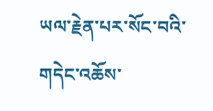ཡལ་རྗེན་པར་སོང་བའི་གདེང་འཆོས་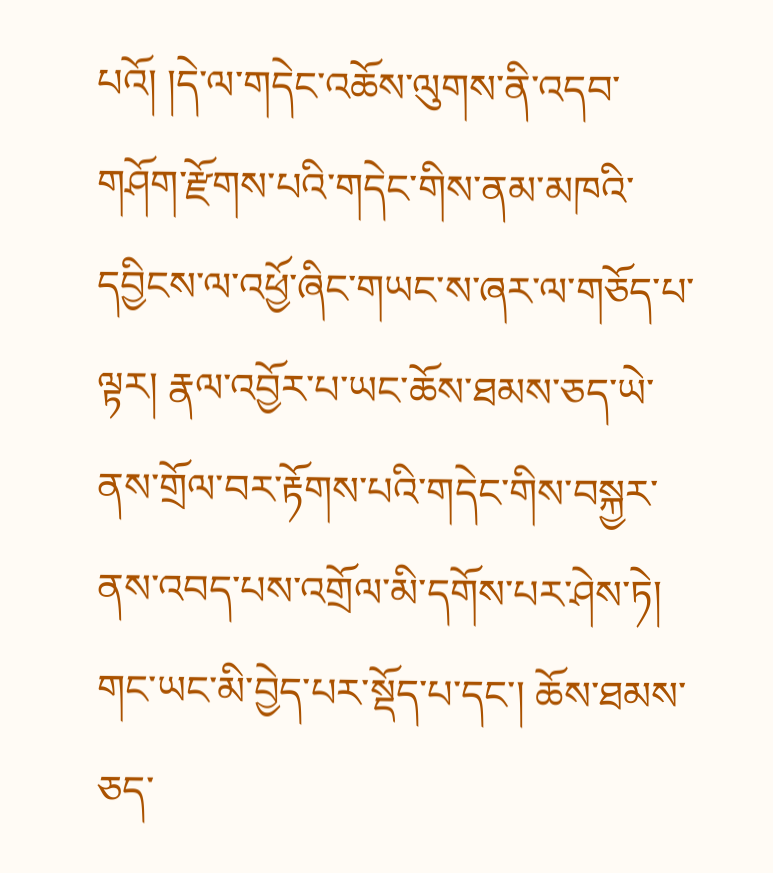པའོ། །དེ་ལ་གདེང་འཆོས་ལུགས་ནི་འདབ་གཤོག་རྫོགས་པའི་གདེང་གིས་ནམ་མཁའི་དབྱིངས་ལ་འཕྱོ་ཞིང་གཡང་ས་ཞར་ལ་གཅོད་པ་ལྟར། རྣལ་འབྱོར་པ་ཡང་ཆོས་ཐམས་ཅད་ཡེ་ནས་གྲོལ་བར་རྟོགས་པའི་གདེང་གིས་བསྐྱར་ནས་འབད་པས་འགྲོལ་མི་དགོས་པར་ཤེས་ཏེ། གང་ཡང་མི་བྱེད་པར་སྡོད་པ་དང་། ཆོས་ཐམས་ཅད་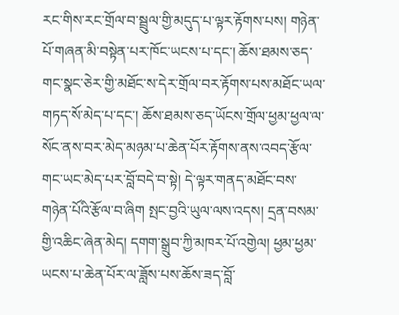རང་གིས་རང་གྲོལ་བ་སྦྲུལ་གྱི་མདུད་པ་ལྟར་རྟོགས་པས། གཉེན་པོ་གཞན་མི་བསྟེན་པར་ཁོང་ཡངས་པ་དང་། ཆོས་ཐམས་ཅད་གང་སྣང་ཅེར་གྱི་མཐོང་ས་དེར་གྲོལ་བར་རྟོགས་པས་མཐོང་ཡལ་གཏད་སོ་མེད་པ་དང་། ཆོས་ཐམས་ཅད་ཡོངས་གྲོལ་ཕྱམ་ཕྱལ་ལ་སོང་ནས་བར་མེད་མཉམ་པ་ཆེན་པོར་རྟོགས་ནས་འབད་རྩོལ་གང་ཡང་མེད་པར་བློ་བདེ་བ་སྟེ། དེ་ལྟར་གནད་མཐོང་བས་གཉེན་པོའི་རྩོལ་བ་ཞིག སྤང་བྱའི་ཡུལ་ལས་འདས། དྲན་བསམ་གྱི་འཆིང་ཞེན་མེད། དགག་སྒྲུབ་ཀྱི་མཁར་པོ་འགྱེལ། ཕྱམ་ཕྱམ་ཡངས་པ་ཆེན་པོར་ལ་ཟློས་པས་ཆོས་ཟད་བློ་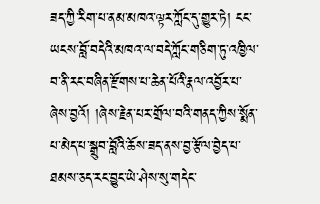ཟད་ཀྱི་རིག་པ་ནམ་མཁའ་ལྟར་ཀློང་དུ་གྱུར་ཏེ། ངང་ཡངས་བློ་བདེའི་མཁའ་ལ་བདེ་ཀློང་གཅིག་ཏུ་འཁྱིལ་བ་ནི་རང་བཞིན་རྫོགས་པ་ཆེན་པོའི་རྣལ་འབྱོར་པ་ཞེས་བྱའོ། །ཞེས་རྗེན་པར་གྲོལ་བའི་གནད་ཀྱིས་སྨོན་པ་མེད་པ་སྒྲུབ་བློའི་ཆོས་ཟད་ནས་བྱ་རྩོལ་བྱེད་པ་ཐམས་ཅད་རང་བྱུང་ཡེ་ཤེས་སུ་གདེང་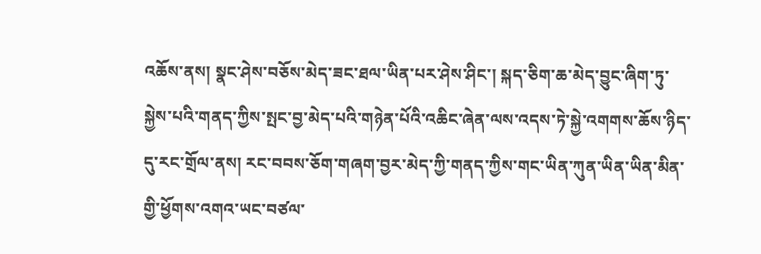འཆོས་ནས། སྣང་ཤེས་བཅོས་མེད་ཟང་ཐལ་ཡིན་པར་ཤེས་ཤིང་། སྐད་ཅིག་ཆ་མེད་བྱུང་ཞིག་ཏུ་སྐྱེས་པའི་གནད་ཀྱིས་སྤང་བྱ་མེད་པའི་གཉེན་པོའི་འཆིང་ཞེན་ལས་འདས་ཏེ་སྐྱེ་འགགས་ཆོས་ཉིད་དུ་རང་གྲོལ་ནས། རང་བབས་ཅོག་གཞག་བྱར་མེད་ཀྱི་གནད་ཀྱིས་གང་ཡིན་ཀུན་ཡིན་ཡིན་མིན་གྱི་ཕྱོགས་འགའ་ཡང་བཙལ་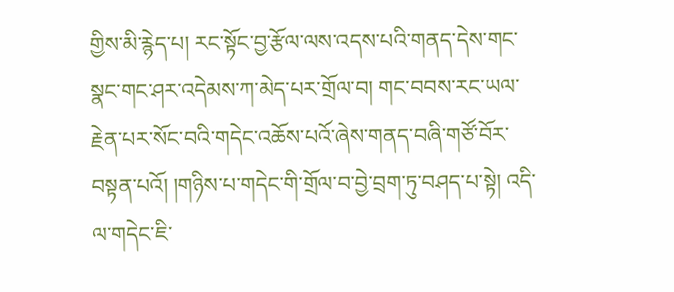གྱིས་མི་རྙེད་པ། རང་སྟོང་བྱ་རྩོལ་ལས་འདས་པའི་གནད་དེས་གང་སྣང་གང་ཤར་འདེམས་ཀ་མེད་པར་གྲོལ་བ། གང་བབས་རང་ཡལ་རྗེན་པར་སོང་བའི་གདེང་འཆོས་པའོ་ཞེས་གནད་བཞི་གཙོ་བོར་བསྟན་པའོ། །གཉིས་པ་གདེང་གི་གྲོལ་བ་བྱེ་བྲག་ཏུ་བཤད་པ་སྟེ། འདི་ལ་གདེང་ཇི་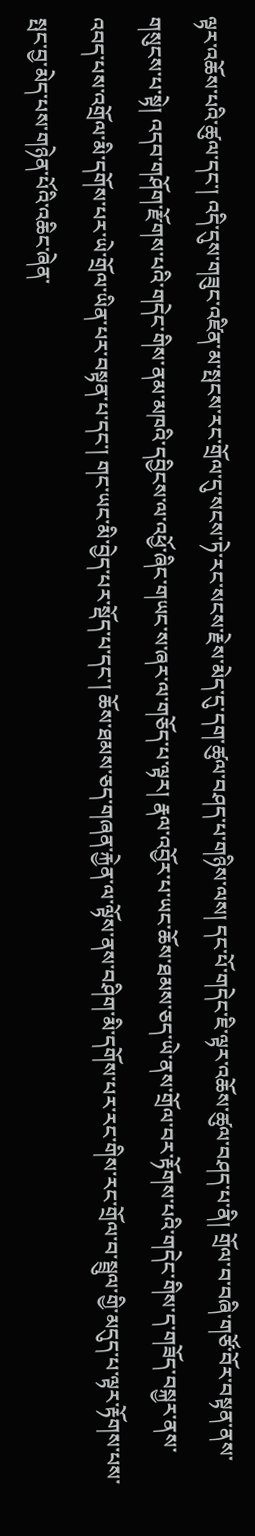ལྟར་འཆོས་པའི་ཚུལ་དང་། འདི་དུས་གཟུང་འཛིན་མ་སྤངས་རང་གྲོལ་དུ་སངས་ཏེ་རང་སངས་རྗེས་མེད་དུ་དག་ཚུལ་བཤད་པ་གཉིས་ལས། དང་པོ་གདེང་ཇི་ལྟར་འཆོས་ཚུལ་བཤད་པ་ནི། གྲོལ་བ་བཞི་གཙོ་བོར་བསྟན་ནས་གསུངས་པ་སྟེ། འདབ་གཤོག་རྫོགས་པའི་གདེང་གིས་ནམ་མཁའི་དབྱིངས་ལ་འཕྱོ་ཞིང་གཡང་ས་ཞར་ལ་གཅོད་པ་ལྟར། རྣལ་འབྱོར་པ་ཡང་ཆོས་ཐམས་ཅད་ཡེ་ནས་གྲོལ་བར་རྟོགས་པའི་གདེང་གིས་ད་གཟོད་བསྐྱར་ནས་འབད་པས་འགྲོལ་མི་དགོས་པར་ཡེ་གྲོལ་ཡིན་པར་བསྟན་པ་དང་། གང་ཡང་མི་བྱེད་པར་སྡོད་པ་དང་། ཆོས་ཐམས་ཅད་གཞན་རྐྱེན་ལ་ལྟོས་ནས་བཤིག་མི་དགོས་པར་རང་གིས་རང་གྲོལ་བ་སྦྲུལ་གྱི་མདུད་པ་ལྟར་རྟོགས་པས་སྤང་བྱ་མེད་པས་གཉེན་པོའི་འཆིང་ཞེན་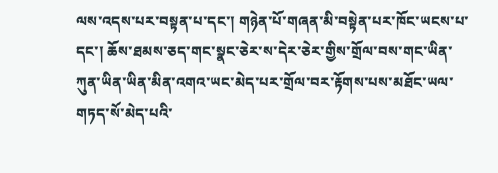ལས་འདས་པར་བསྟན་པ་དང་། གཉེན་པོ་གཞན་མི་བསྟེན་པར་ཁོང་ཡངས་པ་དང་། ཆོས་ཐམས་ཅད་གང་སྣང་ཅེར་ས་དེར་ཅེར་གྱིས་གྲོལ་བས་གང་ཡིན་ཀུན་ཡིན་ཡིན་མིན་འགའ་ཡང་མེད་པར་གྲོལ་བར་རྟོགས་པས་མཐོང་ཡལ་གཏད་སོ་མེད་པའི་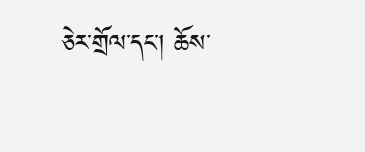ཅེར་གྲོལ་དང་། ཆོས་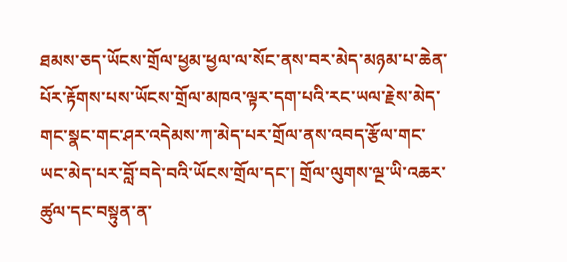ཐམས་ཅད་ཡོངས་གྲོལ་ཕྱམ་ཕྱལ་ལ་སོང་ནས་བར་མེད་མཉམ་པ་ཆེན་པོར་རྟོགས་པས་ཡོངས་གྲོལ་མཁའ་ལྟར་དག་པའི་རང་ཡལ་རྗེས་མེད་གང་སྣང་གང་ཤར་འདེམས་ཀ་མེད་པར་གྲོལ་ནས་འབད་རྩོལ་གང་ཡང་མེད་པར་བློ་བདེ་བའི་ཡོངས་གྲོལ་དང་། གྲོལ་ལུགས་ལྔ་ཡི་འཆར་ཚུལ་དང་བསྟུན་ན་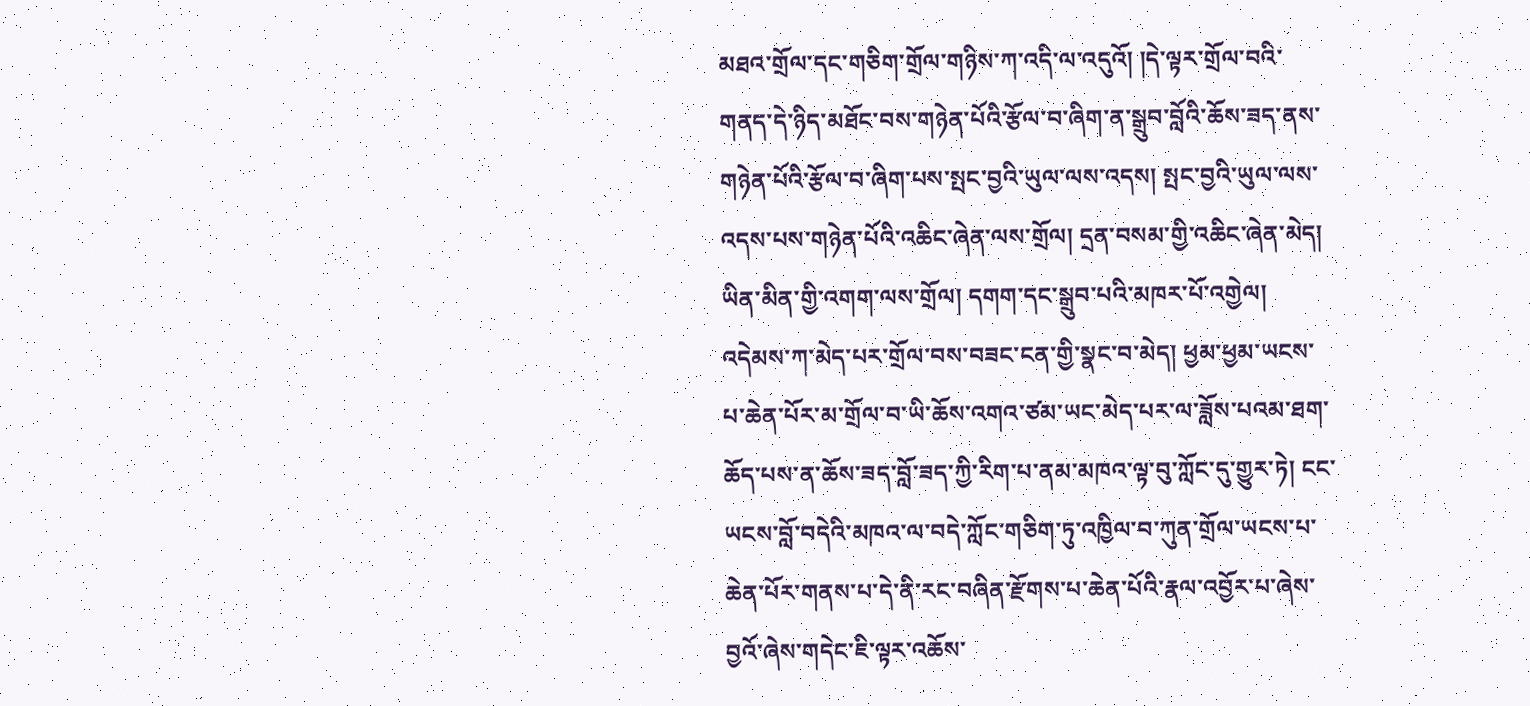མཐའ་གྲོལ་དང་གཅིག་གྲོལ་གཉིས་ཀ་འདི་ལ་འདུའོ། །དེ་ལྟར་གྲོལ་བའི་གནད་དེ་ཉིད་མཐོང་བས་གཉེན་པོའི་རྩོལ་བ་ཞིག་ན་སྒྲུབ་བློའི་ཆོས་ཟད་ནས་གཉེན་པོའི་རྩོལ་བ་ཞིག་པས་སྤང་བྱའི་ཡུལ་ལས་འདས། སྤང་བྱའི་ཡུལ་ལས་འདས་པས་གཉེན་པོའི་འཆིང་ཞེན་ལས་གྲོལ། དྲན་བསམ་གྱི་འཆིང་ཞེན་མེད། ཡིན་མིན་གྱི་འགག་ལས་གྲོལ། དགག་དང་སྒྲུབ་པའི་མཁར་པོ་འགྱེལ། འདེམས་ཀ་མེད་པར་གྲོལ་བས་བཟང་ངན་གྱི་སྣང་བ་མེད། ཕྱམ་ཕྱམ་ཡངས་པ་ཆེན་པོར་མ་གྲོལ་བ་ཡི་ཆོས་འགའ་ཙམ་ཡང་མེད་པར་ལ་ཟློས་པའམ་ཐག་ཆོད་པས་ན་ཆོས་ཟད་བློ་ཟད་ཀྱི་རིག་པ་ནམ་མཁའ་ལྟ་བུ་ཀློང་དུ་གྱུར་ཏེ། ངང་ཡངས་བློ་བདེའི་མཁའ་ལ་བདེ་ཀློང་གཅིག་ཏུ་འཁྱིལ་བ་ཀུན་གྲོལ་ཡངས་པ་ཆེན་པོར་གནས་པ་དེ་ནི་རང་བཞིན་རྫོགས་པ་ཆེན་པོའི་རྣལ་འབྱོར་པ་ཞེས་བྱའོ་ཞེས་གདེང་ཇི་ལྟར་འཆོས་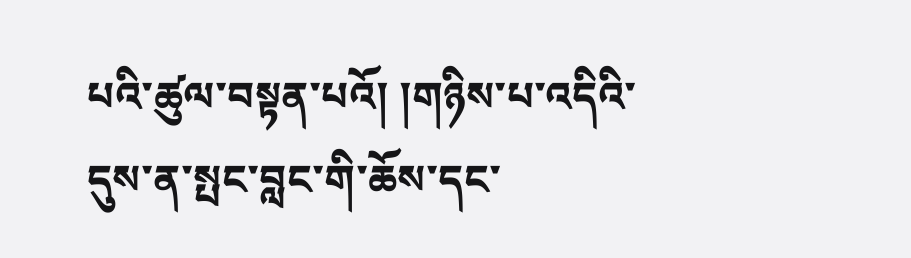པའི་ཚུལ་བསྟན་པའོ། །གཉིས་པ་འདིའི་དུས་ན་སྤང་བླང་གི་ཆོས་དང་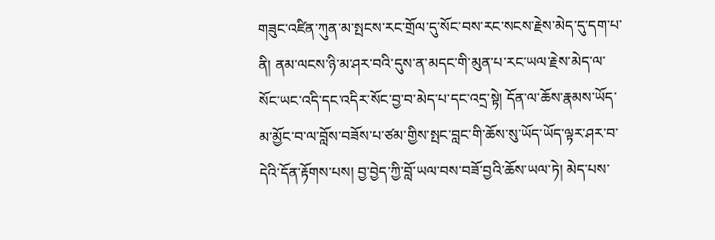གཟུང་འཛིན་ཀུན་མ་སྤངས་རང་གྲོལ་དུ་སོང་བས་རང་སངས་རྗེས་མེད་དུ་དག་པ་ནི། ནམ་ལངས་ཉི་མ་ཤར་བའི་དུས་ན་མདང་གི་མུན་པ་རང་ཡལ་རྗེས་མེད་ལ་སོང་ཡང་འདི་དང་འདིར་སོང་བྱ་བ་མེད་པ་དང་འདྲ་སྟེ། དོན་ལ་ཆོས་རྣམས་ཡོད་མ་མྱོང་བ་ལ་བློས་བཟོས་པ་ཙམ་གྱིས་སྤང་བླང་གི་ཆོས་སུ་ཡོད་ཡོད་ལྟར་ཤར་བ་དེའི་དོན་རྟོགས་པས། བྱ་བྱེད་ཀྱི་བློ་ཡལ་བས་བཟོ་བྱའི་ཆོས་ཡལ་ཏེ། མེད་པས་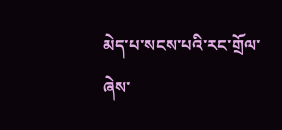མེད་པ་སངས་པའི་རང་གྲོལ་ཞེས་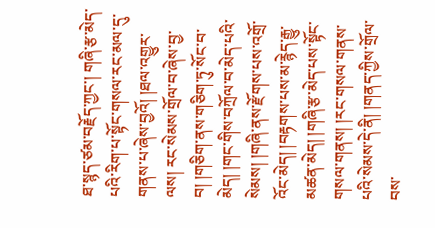ཐ་སྙད་ཙམ་བརྗོད་ཀྱང་། གཞི་རྩ་མེད་པའི་རིག་པ་སྟོང་གསལ་རང་མལ་དུ་གནས་པ་ཞེས་བྱའོ། །ཐལ་འགྱུར་ལས། རང་སེམས་གྲོལ་བ་ཞེས་བྱ་བ། །གཅིག་ནས་གཅིག་ཏུ་སོང་བ་མེད། །གང་གིས་བཀྲོལ་བ་མེད་པའི་སེམས། །གཞི་ནས་རྫོགས་པས་འགྲོ་འོང་མེད། །བརྟགས་པས་མ་རྙེད་རྒྱུ་མཚན་མེད། །གཞི་རྩ་མེད་པས་སྟོང་གསལ་གནས། །རང་གསལ་གནས་པའི་སེམས་དེ་ནི། །གནད་ཀྱིས་གྲོལ་བས་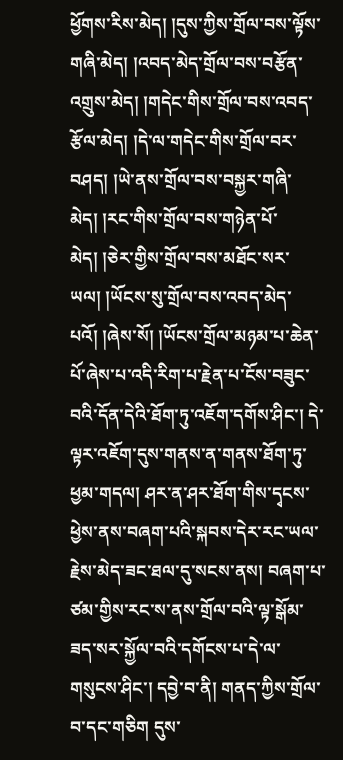ཕྱོགས་རིས་མེད། །དུས་ཀྱིས་གྲོལ་བས་ལྟོས་གཞི་མེད། །འབད་མེད་གྲོལ་བས་བརྩོན་འགྲུས་མེད། །གདེང་གིས་གྲོལ་བས་འབད་རྩོལ་མེད། །དེ་ལ་གདེང་གིས་གྲོལ་བར་བཤད། །ཡེ་ནས་གྲོལ་བས་བསྐྱར་གཞི་མེད། །རང་གིས་གྲོལ་བས་གཉེན་པོ་མེད། །ཅེར་གྱིས་གྲོལ་བས་མཐོང་སར་ཡལ། །ཡོངས་སུ་གྲོལ་བས་འབད་མེད་པའོ། །ཞེས་སོ། །ཡོངས་གྲོལ་མཉམ་པ་ཆེན་པོ་ཞེས་པ་འདི་རིག་པ་རྗེན་པ་ངོས་བཟུང་བའི་དོན་དེའི་ཐོག་ཏུ་འཇོག་དགོས་ཤིང་། དེ་ལྟར་འཇོག་དུས་གནས་ན་གནས་ཐོག་ཏུ་ཕྱམ་གདལ། ཤར་ན་ཤར་ཐོག་གིས་དྭངས་ཕྱེས་ནས་བཞག་པའི་སྐབས་དེར་རང་ཡལ་རྗེས་མེད་ཟང་ཐལ་དུ་སངས་ནས། བཞག་པ་ཙམ་གྱིས་རང་ས་ནས་གྲོལ་བའི་ལྟ་སྒོམ་ཟད་སར་སྐྱོལ་བའི་དགོངས་པ་དེ་ལ་གསུངས་ཤིང་། དབྱེ་བ་ནི། གནད་ཀྱིས་གྲོལ་བ་དང་གཅིག དུས་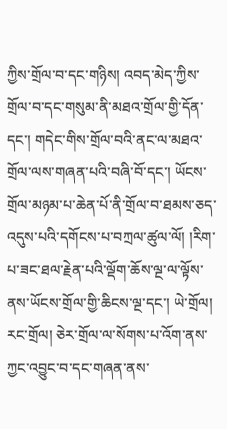ཀྱིས་གྲོལ་བ་དང་གཉིས། འབད་མེད་ཀྱིས་གྲོལ་བ་དང་གསུམ་ནི་མཐའ་གྲོལ་གྱི་དོན་དང་། གདེང་གིས་གྲོལ་བའི་ནང་ལ་མཐའ་གྲོལ་ལས་གཞན་པའི་བཞི་བོ་དང་། ཡོངས་གྲོལ་མཉམ་པ་ཆེན་པོ་ནི་གྲོལ་བ་ཐམས་ཅད་འདུས་པའི་དགོངས་པ་བཀྲལ་ཚུལ་ལོ། །རིག་པ་ཟང་ཐལ་རྗེན་པའི་ལྡོག་ཆོས་ལྔ་ལ་ལྟོས་ནས་ཡོངས་གྲོལ་གྱི་ཆིངས་ལྔ་དང་། ཡེ་གྲོལ། རང་གྲོལ། ཅེར་གྲོལ་ལ་སོགས་པ་འོག་ནས་ཀྱང་འབྱུང་བ་དང་གཞན་ནས་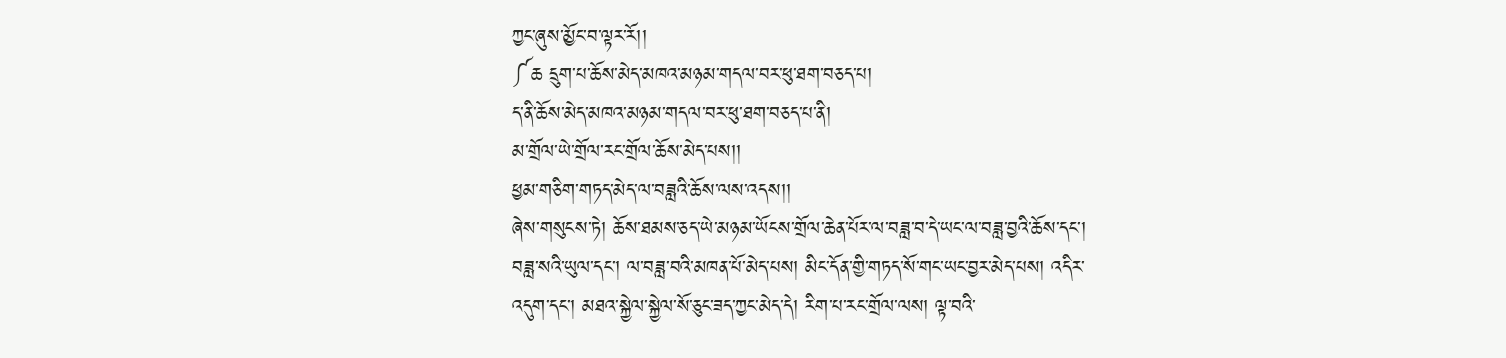ཀྱང་ཞུས་མྱོང་བ་ལྟར་རོ།།
༼ཆ དྲུག་པ་ཆོས་མེད་མཁའ་མཉམ་གདལ་བར་ཕུ་ཐག་བཅད་པ།
ད་ནི་ཆོས་མེད་མཁའ་མཉམ་གདལ་བར་ཕུ་ཐག་བཅད་པ་ནི།
མ་གྲོལ་ཡེ་གྲོལ་རང་གྲོལ་ཆོས་མེད་པས།།
ཕྱམ་གཅིག་གཏད་མེད་ལ་བཟླའི་ཆོས་ལས་འདས།།
ཞེས་གསུངས་ཏེ། ཆོས་ཐམས་ཅད་ཡེ་མཉམ་ཡོངས་གྲོལ་ཆེན་པོར་ལ་བཟླ་བ་དེ་ཡང་ལ་བཟླ་བྱའི་ཆོས་དང་། བཟླ་སའི་ཡུལ་དང་། ལ་བཟླ་བའི་མཁན་པོ་མེད་པས། མིང་དོན་གྱི་གཏད་སོ་གང་ཡང་བྱར་མེད་པས། འདིར་འདུག་དང་། མཐའ་སྐྱེལ་སྐྱེལ་སོ་ཅུང་ཟད་ཀྱང་མེད་དེ། རིག་པ་རང་གྲོལ་ལས། ལྟ་བའི་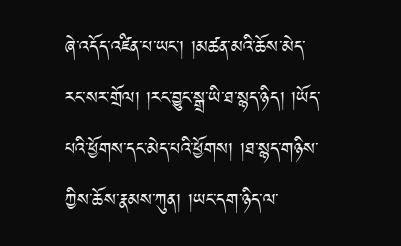ཞེ་འདོད་འཛིན་པ་ཡང་། །མཚན་མའི་ཆོས་མེད་རང་སར་གྲོལ། །རང་བྱུང་སྒྲ་ཡི་ཐ་སྙད་ཉིད། །ཡོད་པའི་ཕྱོགས་དང་མེད་པའི་ཕྱོགས། །ཐ་སྙད་གཉིས་ཀྱིས་ཆོས་རྣམས་ཀུན། །ཡང་དག་ཉིད་ལ་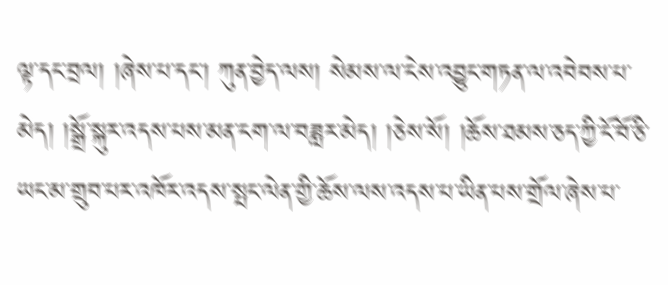ལྟ་དང་བྲལ། །ཞེས་པ་དང་། ཀུན་བྱེད་ལས། སེམས་ལ་ངེས་འབྱུང་གཏན་ལ་འབེབས་པ་མེད། །སྒྲོ་སྐུར་འདས་པས་མན་ངག་ལ་བཟླར་མེད། །ཅེས་སོ། །ཆོས་ཐམས་ཅད་ཀྱི་ངོ་བོ་ཅི་ཡང་མ་གྲུབ་པར་འཁོར་འདས་སྤང་ལེན་གྱི་ཆོས་ལས་འདས་པ་ཡིན་པས་གྲོལ་ཞེས་པ་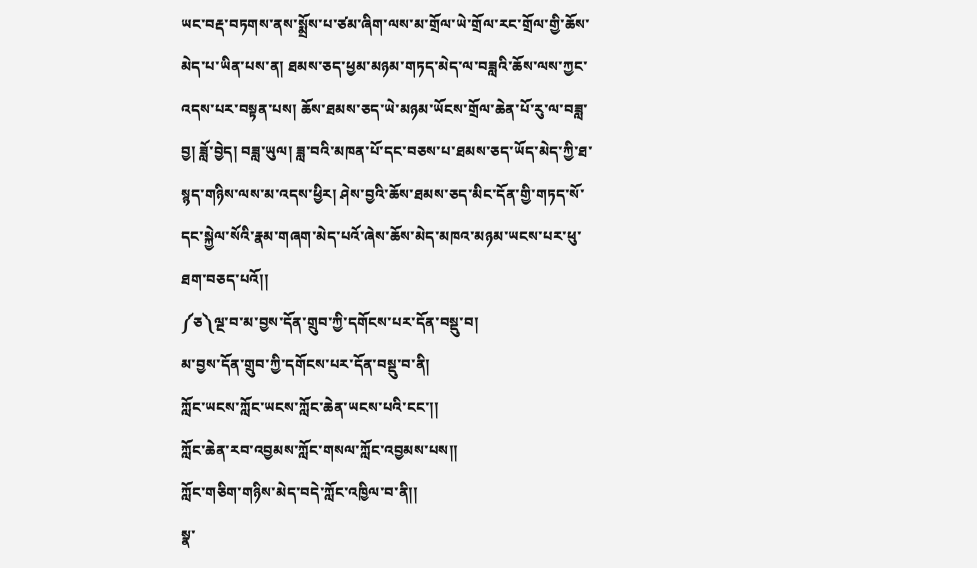ཡང་བརྡ་བཏགས་ནས་སྨྲོས་པ་ཙམ་ཞིག་ལས་མ་གྲོལ་ཡེ་གྲོལ་རང་གྲོལ་གྱི་ཆོས་མེད་པ་ཡིན་པས་ན། ཐམས་ཅད་ཕྱམ་མཉམ་གཏད་མེད་ལ་བཟླའི་ཆོས་ལས་ཀྱང་འདས་པར་བསྟན་པས། ཆོས་ཐམས་ཅད་ཡེ་མཉམ་ཡོངས་གྲོལ་ཆེན་པོ་རུ་ལ་བཟླ་བྱ། ཟློ་བྱེད། བཟླ་ཡུལ། ཟླ་བའི་མཁན་པོ་དང་བཅས་པ་ཐམས་ཅད་ཡོད་མེད་ཀྱི་ཐ་སྙད་གཉིས་ལས་མ་འདས་ཕྱིར། ཤེས་བྱའི་ཆོས་ཐམས་ཅད་མིང་དོན་གྱི་གཏད་སོ་དང་སྐྱེལ་སོའི་རྣམ་གཞག་མེད་པའོ་ཞེས་ཆོས་མེད་མཁའ་མཉམ་ཡངས་པར་ཕུ་ཐག་བཅད་པའོ།།
༼ཅ༽ལྔ་བ་མ་བྱས་དོན་གྲུབ་ཀྱི་དགོངས་པར་དོན་བསྡུ་བ།
མ་བྱས་དོན་གྲུབ་ཀྱི་དགོངས་པར་དོན་བསྡུ་བ་ནི།
ཀློང་ཡངས་ཀློང་ཡངས་ཀློང་ཆེན་ཡངས་པའི་ངང་།།
ཀློང་ཆེན་རབ་འབྱམས་ཀློང་གསལ་ཀློང་འབྱམས་པས།།
ཀློང་གཅིག་གཉིས་མེད་བདེ་ཀློང་འཁྱིལ་བ་ནི།།
སྣ་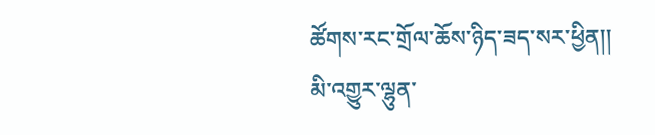ཚོགས་རང་གྲོལ་ཆོས་ཉིད་ཟད་སར་ཕྱིན།།
མི་འགྱུར་ལྷུན་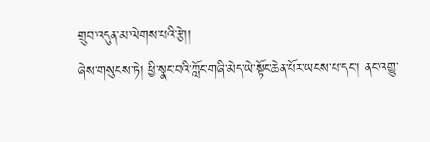གྲུབ་འདུན་མ་ལེགས་པའི་རྩེ།།
ཞེས་གསུངས་ཏེ། ཕྱི་སྣང་བའི་ཀློང་གཞི་མེད་ཡེ་སྟོང་ཆེན་པོར་ཡངས་པ་དང་། ནང་འགྱུ་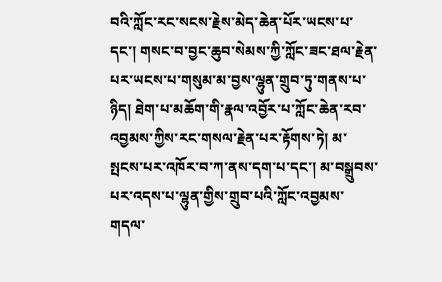བའི་ཀློང་རང་སངས་རྗེས་མེད་ཆེན་པོར་ཡངས་པ་དང་། གསང་བ་བྱང་ཆུབ་སེམས་ཀྱི་ཀློང་ཟང་ཐལ་རྗེན་པར་ཡངས་པ་གསུམ་མ་བྱས་ལྷུན་གྲུབ་ཏུ་གནས་པ་ཉིད། ཐེག་པ་མཆོག་གི་རྣལ་འབྱོར་པ་ཀློང་ཆེན་རབ་འབྱམས་ཀྱིས་རང་གསལ་རྗེན་པར་རྟོགས་ཏེ། མ་སྤངས་པར་འཁོར་བ་ཀ་ནས་དག་པ་དང་། མ་བསྒྲུབས་པར་འདས་པ་ལྷུན་གྱིས་གྲུབ་པའི་ཀློང་འབྱམས་གདལ་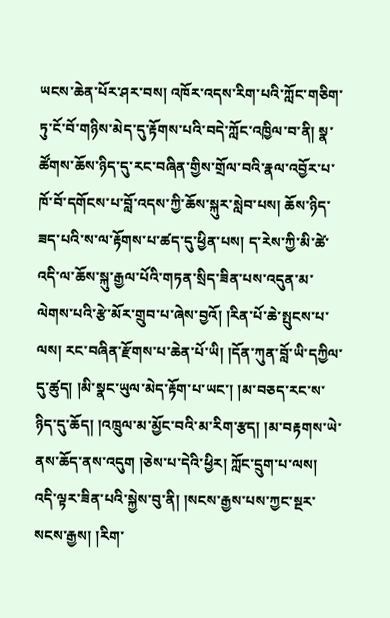ཡངས་ཆེན་པོར་ཤར་བས། འཁོར་འདས་རིག་པའི་ཀློང་གཅིག་ཏུ་ངོ་བོ་གཉིས་མེད་དུ་རྟོགས་པའི་བདེ་ཀློང་འཁྱིལ་བ་ནི། སྣ་ཚོགས་ཆོས་ཉིད་དུ་རང་བཞིན་གྱིས་གྲོལ་བའི་རྣལ་འབྱོར་པ་ཁོ་བོ་དགོངས་པ་བློ་འདས་ཀྱི་ཆོས་སྐུར་སླེབ་པས། ཆོས་ཉིད་ཟད་པའི་ས་ལ་རྟོགས་པ་ཚད་དུ་ཕྱིན་པས། ད་རེས་ཀྱི་མི་ཚེ་འདི་ལ་ཆོས་སྐུ་རྒྱལ་པོའི་གཏན་སྲིད་ཟིན་པས་འདུན་མ་ལེགས་པའི་རྩེ་མོར་གྲུབ་པ་ཞེས་བྱའོ། །རིན་པོ་ཆེ་སྤུངས་པ་ལས། རང་བཞིན་རྫོགས་པ་ཆེན་པོ་ཡི། །དོན་ཀུན་བློ་ཡི་དཀྱིལ་དུ་ཚུད། །མི་སྣང་ཡུལ་མེད་རྟོག་པ་ཡང་། །མ་བཅད་རང་ས་ཉིད་དུ་ཆོད། །འཁྲུལ་མ་མྱོང་བའི་མ་རིག་རྩད། །མ་བརྟགས་ཡེ་ནས་ཆོད་ནས་འདུག །ཅེས་པ་དེའི་ཕྱིར། ཀློང་དྲུག་པ་ལས། འདི་ལྟར་ཟིན་པའི་སྐྱེས་བུ་ནི། །སངས་རྒྱས་པས་ཀྱང་སྔར་སངས་རྒྱས། །རིག་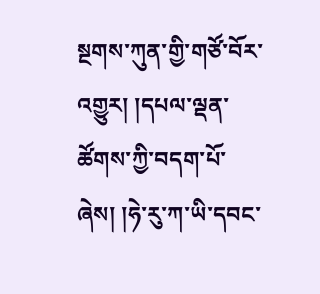སྔགས་ཀུན་གྱི་གཙོ་བོར་འགྱུར། །དཔལ་ལྡན་ཚོགས་ཀྱི་བདག་པོ་ཞེས། །ཧེ་རུ་ཀ་ཡི་དབང་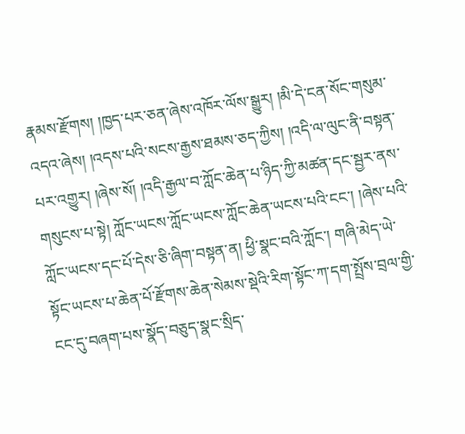རྣམས་རྫོགས། །ཁྱད་པར་ཅན་ཞེས་འཁོར་ལོས་སྒྱུར། །མི་དེ་ངན་སོང་གསུམ་འདའ་ཞེས། །འདས་པའི་སངས་རྒྱས་ཐམས་ཅད་ཀྱིས། །འདི་ལ་ལུང་ནི་བསྟན་པར་འགྱུར། །ཞེས་སོ། །འདི་རྒྱལ་བ་ཀློང་ཆེན་པ་ཉིད་ཀྱི་མཚན་དང་སྦྱར་ནས་གསུངས་པ་སྟེ། ཀློང་ཡངས་ཀློང་ཡངས་ཀློང་ཆེན་ཡངས་པའི་ངང་། །ཞེས་པའི་ཀློང་ཡངས་དང་པོ་དེས་ཅི་ཞིག་བསྟན་ན། ཕྱི་སྣང་བའི་ཀློང་། གཞི་མེད་ཡེ་སྟོང་ཡངས་པ་ཆེན་པོ་རྫོགས་ཆེན་སེམས་སྡེའི་རིག་སྟོང་ཀ་དག་སྤྲོས་བྲལ་གྱི་ངང་དུ་བཞག་པས་སྣོད་བཅུད་སྣང་སྲིད་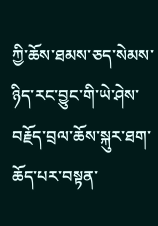ཀྱི་ཆོས་ཐམས་ཅད་སེམས་ཉིད་རང་བྱུང་གི་ཡེ་ཤེས་བརྗོད་བྲལ་ཆོས་སྐུར་ཐག་ཆོད་པར་བསྟན་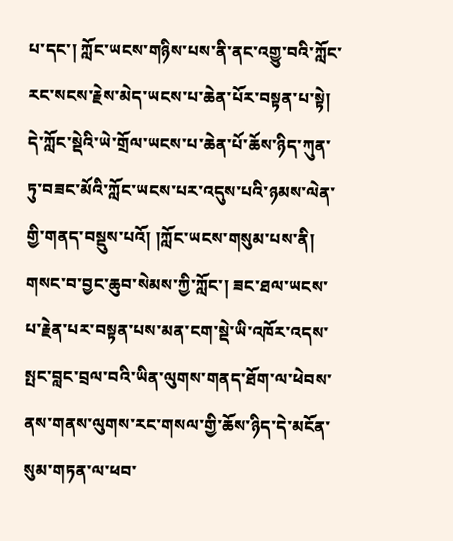པ་དང་། ཀློང་ཡངས་གཉིས་པས་ནི་ནང་འགྱུ་བའི་ཀློང་རང་སངས་རྗེས་མེད་ཡངས་པ་ཆེན་པོར་བསྟན་པ་སྟེ། དེ་ཀློང་སྡེའི་ཡེ་གྲོལ་ཡངས་པ་ཆེན་པོ་ཆོས་ཉིད་ཀུན་ཏུ་བཟང་མོའི་ཀློང་ཡངས་པར་འདུས་པའི་ཉམས་ལེན་གྱི་གནད་བསྡུས་པའོ། །ཀློང་ཡངས་གསུམ་པས་ནི། གསང་བ་བྱང་ཆུབ་སེམས་ཀྱི་ཀློང་། ཟང་ཐལ་ཡངས་པ་རྗེན་པར་བསྟན་པས་མན་ངག་སྡེ་ཡི་འཁོར་འདས་སྤང་བླང་བྲལ་བའི་ཡིན་ལུགས་གནད་ཐོག་ལ་ཕེབས་ནས་གནས་ལུགས་རང་གསལ་གྱི་ཆོས་ཉིད་དེ་མངོན་སུམ་གཏན་ལ་ཕབ་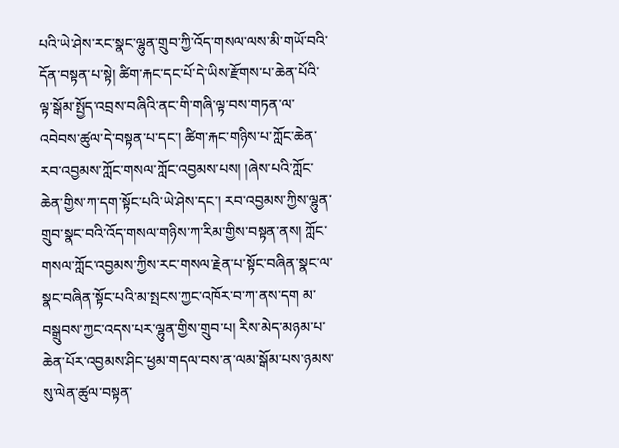པའི་ཡེ་ཤེས་རང་སྣང་ལྷུན་གྲུབ་ཀྱི་འོད་གསལ་ལས་མི་གཡོ་བའི་དོན་བསྟན་པ་སྟེ། ཚིག་རྐང་དང་པོ་དེ་ཡིས་རྫོགས་པ་ཆེན་པོའི་ལྟ་སྒོམ་སྤྱོད་འབྲས་བཞིའི་ནང་གི་གཞི་ལྟ་བས་གཏན་ལ་འབེབས་ཚུལ་དེ་བསྟན་པ་དང་། ཚིག་རྐང་གཉིས་པ་ཀློང་ཆེན་རབ་འབྱམས་ཀློང་གསལ་ཀློང་འབྱམས་པས། །ཞེས་པའི་ཀློང་ཆེན་གྱིས་ཀ་དག་སྟོང་པའི་ཡེ་ཤེས་དང་། རབ་འབྱམས་ཀྱིས་ལྷུན་གྲུབ་སྣང་བའི་འོད་གསལ་གཉིས་ཀ་རིམ་གྱིས་བསྟན་ནས། ཀློང་གསལ་ཀློང་འབྱམས་ཀྱིས་རང་གསལ་རྗེན་པ་སྟོང་བཞིན་སྣང་ལ་སྣང་བཞིན་སྟོང་པའི་མ་སྤངས་ཀྱང་འཁོར་བ་ཀ་ནས་དག མ་བསྒྲུབས་ཀྱང་འདས་པར་ལྷུན་གྱིས་གྲུབ་པ། རིས་མེད་མཉམ་པ་ཆེན་པོར་འབྱམས་ཤིང་ཕྱམ་གདལ་བས་ན་ལམ་སྒོམ་པས་ཉམས་སུ་ལེན་ཚུལ་བསྟན་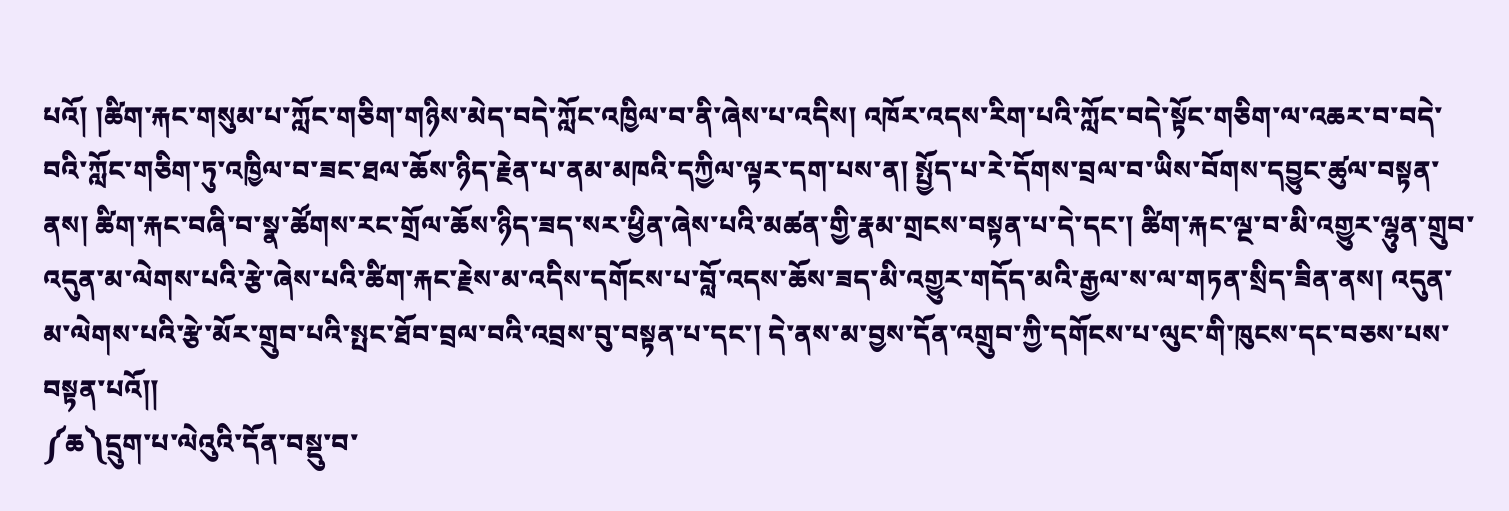པའོ། །ཚིག་རྐང་གསུམ་པ་ཀློང་གཅིག་གཉིས་མེད་བདེ་ཀློང་འཁྱིལ་བ་ནི་ཞེས་པ་འདིས། འཁོར་འདས་རིག་པའི་ཀློང་བདེ་སྟོང་གཅིག་ལ་འཆར་བ་བདེ་བའི་ཀློང་གཅིག་ཏུ་འཁྱིལ་བ་ཟང་ཐལ་ཆོས་ཉིད་རྗེན་པ་ནམ་མཁའི་དཀྱིལ་ལྟར་དག་པས་ན། སྤྱོད་པ་རེ་དོགས་བྲལ་བ་ཡིས་བོགས་དབྱུང་ཚུལ་བསྟན་ནས། ཚིག་རྐང་བཞི་བ་སྣ་ཚོགས་རང་གྲོལ་ཆོས་ཉིད་ཟད་སར་ཕྱིན་ཞེས་པའི་མཚན་གྱི་རྣམ་གྲངས་བསྟན་པ་དེ་དང་། ཚིག་རྐང་ལྔ་བ་མི་འགྱུར་ལྷུན་གྲུབ་འདུན་མ་ལེགས་པའི་རྩེ་ཞེས་པའི་ཚིག་རྐང་རྗེས་མ་འདིས་དགོངས་པ་བློ་འདས་ཆོས་ཟད་མི་འགྱུར་གདོད་མའི་རྒྱལ་ས་ལ་གཏན་སྲིད་ཟིན་ནས། འདུན་མ་ལེགས་པའི་རྩེ་མོར་གྲུབ་པའི་སྤང་ཐོབ་བྲལ་བའི་འབྲས་བུ་བསྟན་པ་དང་། དེ་ནས་མ་བྱས་དོན་འགྲུབ་ཀྱི་དགོངས་པ་ལུང་གི་ཁུངས་དང་བཅས་པས་བསྟན་པའོ།།
༼ཆ༽དྲུག་པ་ལེའུའི་དོན་བསྡུ་བ་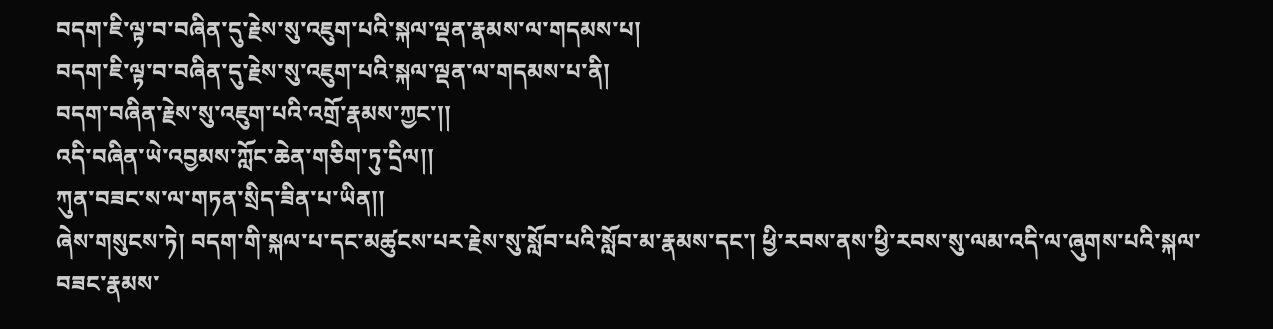བདག་ཇི་ལྟ་བ་བཞིན་དུ་རྗེས་སུ་འཇུག་པའི་སྐལ་ལྡན་རྣམས་ལ་གདམས་པ།
བདག་ཇི་ལྟ་བ་བཞིན་དུ་རྗེས་སུ་འཇུག་པའི་སྐལ་ལྡན་ལ་གདམས་པ་ནི།
བདག་བཞིན་རྗེས་སུ་འཇུག་པའི་འགྲོ་རྣམས་ཀྱང་།།
འདི་བཞིན་ཡེ་འབྱམས་ཀློང་ཆེན་གཅིག་ཏུ་དྲིལ།།
ཀུན་བཟང་ས་ལ་གཏན་སྲིད་ཟིན་པ་ཡིན།།
ཞེས་གསུངས་ཏེ། བདག་གི་སྐལ་པ་དང་མཚུངས་པར་རྗེས་སུ་སློབ་པའི་སློབ་མ་རྣམས་དང་། ཕྱི་རབས་ནས་ཕྱི་རབས་སུ་ལམ་འདི་ལ་ཞུགས་པའི་སྐལ་བཟང་རྣམས་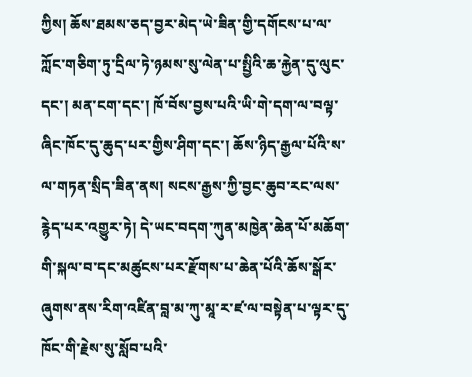ཀྱིས། ཆོས་ཐམས་ཅད་བྱར་མེད་ཡེ་ཟིན་གྱི་དགོངས་པ་ལ་ཀློང་གཅིག་ཏུ་དྲིལ་ཏེ་ཉམས་སུ་ལེན་པ་སྤྱིའི་ཆ་རྐྱེན་དུ་ལུང་དང་། མན་ངག་དང་། ཁོ་བོས་བྱས་པའི་ཡི་གེ་དག་ལ་བལྟ་ཞིང་ཁོང་དུ་ཆུད་པར་གྱིས་ཤིག་དང་། ཆོས་ཉིད་རྒྱལ་པོའི་ས་ལ་གཏན་སྲིད་ཟིན་ནས། སངས་རྒྱས་ཀྱི་བྱང་ཆུབ་རང་ལས་རྙེད་པར་འགྱུར་ཏེ། དེ་ཡང་བདག་ཀུན་མཁྱེན་ཆེན་པོ་མཆོག་གི་སྐལ་བ་དང་མཚུངས་པར་རྫོགས་པ་ཆེན་པོའི་ཆོས་སྒོར་ཞུགས་ནས་རིག་འཛིན་བླ་མ་ཀུ་མཱ་ར་ཛ་ལ་བསྟེན་པ་ལྟར་དུ་ཁོང་གི་རྗེས་སུ་སློབ་པའི་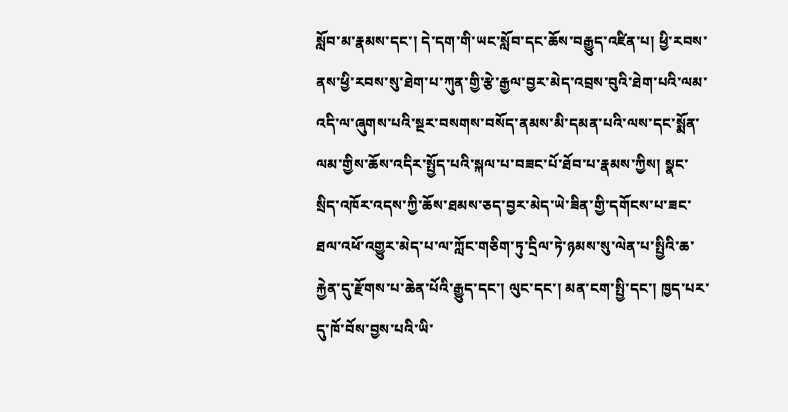སློབ་མ་རྣམས་དང་། དེ་དག་གི་ཡང་སློབ་དང་ཆོས་བརྒྱུད་འཛིན་པ། ཕྱི་རབས་ནས་ཕྱི་རབས་སུ་ཐེག་པ་ཀུན་གྱི་རྩེ་རྒྱལ་བྱར་མེད་འབྲས་བུའི་ཐེག་པའི་ལམ་འདི་ལ་ཞུགས་པའི་སྔར་བསགས་བསོད་ནམས་མི་དམན་པའི་ལས་དང་སྨོན་ལམ་གྱིས་ཆོས་འདིར་སྤྱོད་པའི་སྐལ་པ་བཟང་པོ་ཐོབ་པ་རྣམས་ཀྱིས། སྣང་སྲིད་འཁོར་འདས་ཀྱི་ཆོས་ཐམས་ཅད་བྱར་མེད་ཡེ་ཟིན་གྱི་དགོངས་པ་ཟང་ཐལ་འཕོ་འགྱུར་མེད་པ་ལ་ཀློང་གཅིག་ཏུ་དྲིལ་ཏེ་ཉམས་སུ་ལེན་པ་སྤྱིའི་ཆ་རྐྱེན་དུ་རྫོགས་པ་ཆེན་པོའི་རྒྱུད་དང་། ལུང་དང་། མན་ངག་སྤྱི་དང་། ཁྱད་པར་དུ་ཁོ་བོས་བྱས་པའི་ཡི་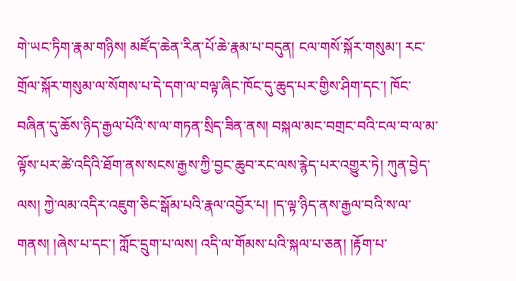གེ་ཡང་ཏིག་རྣམ་གཉིས། མཛོད་ཆེན་རིན་པོ་ཆེ་རྣམ་པ་བདུན། ངལ་གསོ་སྐོར་གསུམ་། རང་གྲོལ་སྐོར་གསུམ་ལ་སོགས་པ་དེ་དག་ལ་བལྟ་ཞིང་ཁོང་དུ་ཆུད་པར་གྱིས་ཤིག་དང་། ཁོང་བཞིན་དུ་ཆོས་ཉིད་རྒྱལ་པོའི་ས་ལ་གཏན་སྲིད་ཟིན་ནས། བསྐལ་མང་བགྲང་བའི་ངལ་བ་ལ་མ་ལྟོས་པར་ཚེ་འདིའི་ཐོག་ནས་སངས་རྒྱས་ཀྱི་བྱང་ཆུབ་རང་ལས་རྙེད་པར་འགྱུར་ཏེ། ཀུན་བྱེད་ལས། ཀྱེ་ལམ་འདིར་འཇུག་ཅིང་སྒོམ་པའི་རྣལ་འབྱོར་པ། །ད་ལྟ་ཉིད་ནས་རྒྱལ་བའི་ས་ལ་གནས། །ཞེས་པ་དང་། ཀློང་དྲུག་པ་ལས། འདི་ལ་གོམས་པའི་སྐལ་པ་ཅན། །རྟོག་པ་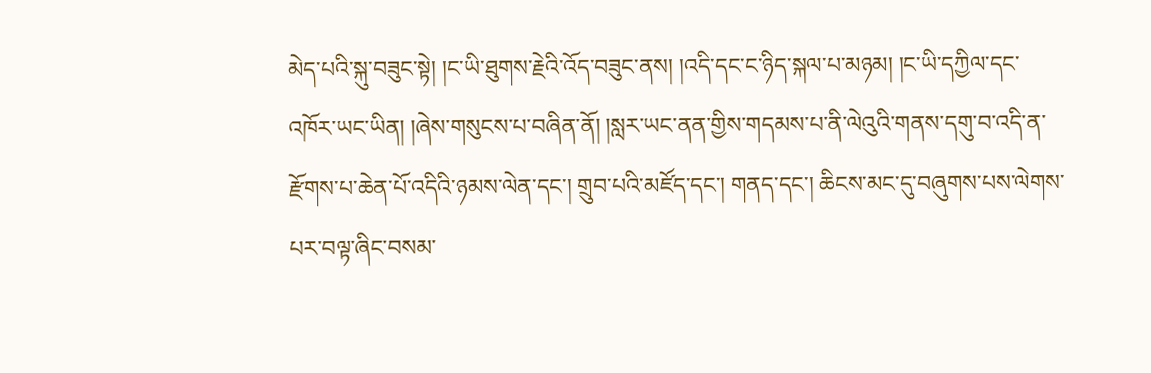མེད་པའི་སྐུ་བཟུང་སྟེ། །ང་ཡི་ཐུགས་རྗེའི་འོད་བཟུང་ནས། །འདི་དང་ང་ཉིད་སྐལ་པ་མཉམ། །ང་ཡི་དཀྱིལ་དང་འཁོར་ཡང་ཡིན། །ཞེས་གསུངས་པ་བཞིན་ནོ། །སླར་ཡང་ནན་གྱིས་གདམས་པ་ནི་ལེའུའི་གནས་དགུ་བ་འདི་ན་རྫོགས་པ་ཆེན་པོ་འདིའི་ཉམས་ལེན་དང་། གྲུབ་པའི་མཛོད་དང་། གནད་དང་། ཆིངས་མང་དུ་བཞུགས་པས་ལེགས་པར་བལྟ་ཞིང་བསམ་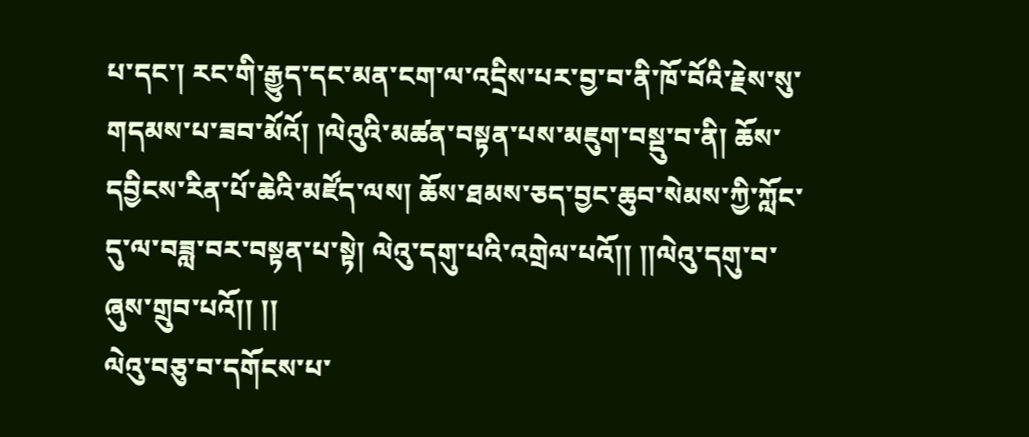པ་དང་། རང་གི་རྒྱུད་དང་མན་ངག་ལ་འདྲིས་པར་བྱ་བ་ནི་ཁོ་བོའི་རྗེས་སུ་གདམས་པ་ཟབ་མོའོ། །ལེའུའི་མཚན་བསྟན་པས་མཇུག་བསྡུ་བ་ནི། ཆོས་དབྱིངས་རིན་པོ་ཆེའི་མཛོད་ལས། ཆོས་ཐམས་ཅད་བྱང་ཆུབ་སེམས་ཀྱི་ཀློང་དུ་ལ་བཟླ་བར་བསྟན་པ་སྟེ། ལེའུ་དགུ་པའི་འགྲེལ་པའོ།། །།ལེའུ་དགུ་བ་ཞུས་གྲུབ་པའོ།། །།
ལེའུ་བཅུ་བ་དགོངས་པ་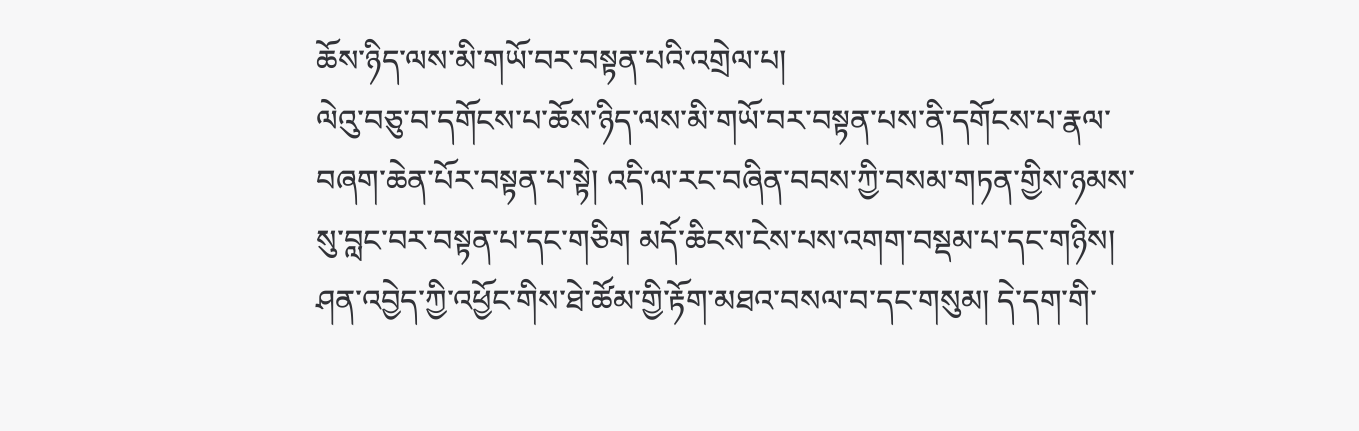ཆོས་ཉིད་ལས་མི་གཡོ་བར་བསྟན་པའི་འགྲེལ་པ།
ལེའུ་བཅུ་བ་དགོངས་པ་ཆོས་ཉིད་ལས་མི་གཡོ་བར་བསྟན་པས་ནི་དགོངས་པ་རྣལ་བཞག་ཆེན་པོར་བསྟན་པ་སྟེ། འདི་ལ་རང་བཞིན་བབས་ཀྱི་བསམ་གཏན་གྱིས་ཉམས་སུ་བླང་བར་བསྟན་པ་དང་གཅིག མདོ་ཆིངས་ངེས་པས་འགག་བསྡམ་པ་དང་གཉིས། ཤན་འབྱེད་ཀྱི་འཕྱོང་གིས་ཐེ་ཚོམ་གྱི་རྟོག་མཐའ་བསལ་བ་དང་གསུམ། དེ་དག་གི་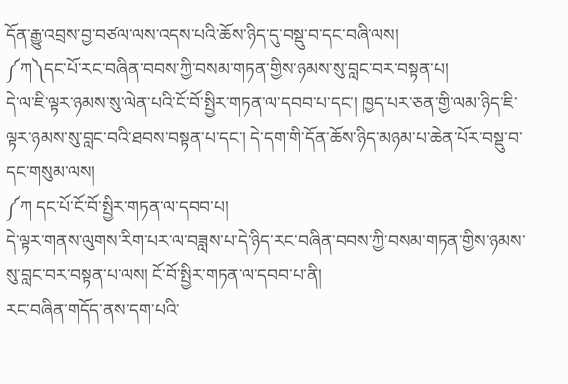དོན་རྒྱུ་འབྲས་བྱ་བཙལ་ལས་འདས་པའི་ཆོས་ཉིད་དུ་བསྡུ་བ་དང་བཞི་ལས།
༼ཀ༽དང་པོ་རང་བཞིན་བབས་ཀྱི་བསམ་གཏན་གྱིས་ཉམས་སུ་བླང་བར་བསྟན་པ།
དེ་ལ་ཇི་ལྟར་ཉམས་སུ་ལེན་པའི་ངོ་བོ་སྤྱིར་གཏན་ལ་དབབ་པ་དང་། ཁྱད་པར་ཅན་གྱི་ལམ་ཉིད་ཇི་ལྟར་ཉམས་སུ་བླང་བའི་ཐབས་བསྟན་པ་དང་། དེ་དག་གི་དོན་ཆོས་ཉིད་མཉམ་པ་ཆེན་པོར་བསྡུ་བ་དང་གསུམ་ལས།
༼ཀ དང་པོ་ངོ་བོ་སྤྱིར་གཏན་ལ་དབབ་པ།
དེ་ལྟར་གནས་ལུགས་རིག་པར་ལ་བཟླས་པ་དེ་ཉིད་རང་བཞིན་བབས་ཀྱི་བསམ་གཏན་གྱིས་ཉམས་སུ་བླང་བར་བསྟན་པ་ལས། ངོ་བོ་སྤྱིར་གཏན་ལ་དབབ་པ་ནི།
རང་བཞིན་གདོད་ནས་དག་པའི་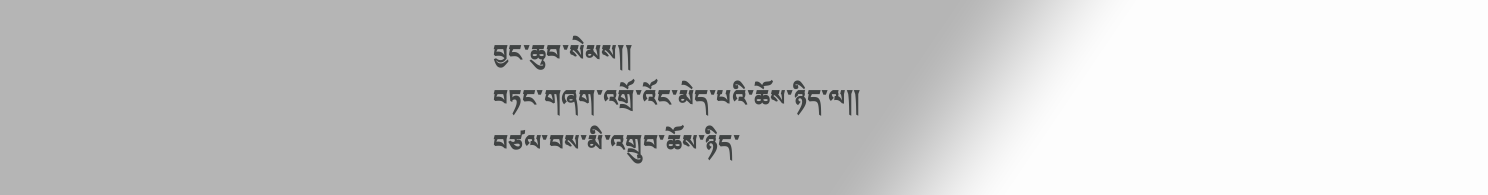བྱང་ཆུབ་སེམས།།
བཏང་གཞག་འགྲོ་འོང་མེད་པའི་ཆོས་ཉིད་ལ།།
བཙལ་བས་མི་འགྲུབ་ཆོས་ཉིད་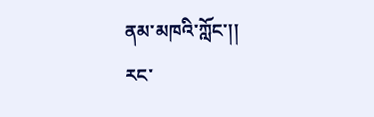ནམ་མཁའི་ཀློང་།།
རང་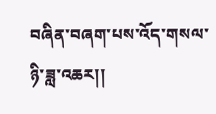བཞིན་བཞག་པས་འོད་གསལ་ཉི་ཟླ་འཆར།།